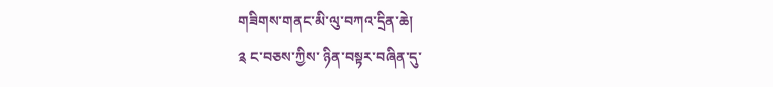གཟིགས་གནང་མི་ལུ་བཀའ་དྲིན་ཆེ།
༉ ང་བཅས་ཀྱིས་ ཉིན་བསྟར་བཞིན་དུ་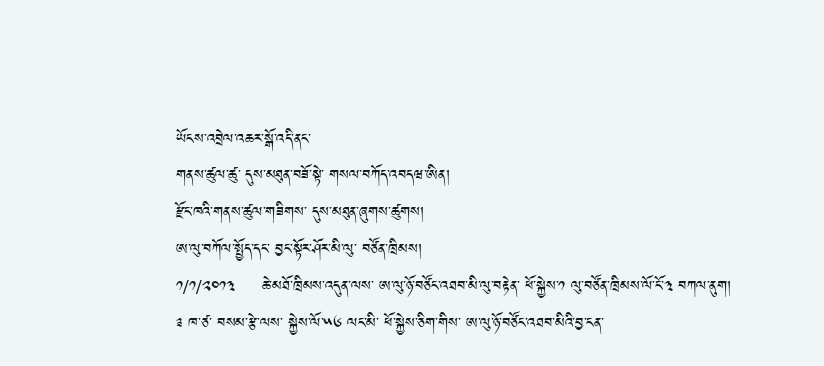ཡོངས་འབྲེལ་འཆར་སྒོ་འདི་ནང་
གནས་ཚུལ་ཚུ་ དུས་མཐུན་བཟོ་སྟེ་ གསལ་བཀོད་འབདཝ་ཨིན།
རྫོང་ཁའི་གནས་ཚུལ་གཟིགས་ དུས་མཐུན་ཞུགས་ཚུགས།
ཨ་ལུ་བཀོལ་སྤྱོད་དང་ བྱང་སྟོར་ཤོར་མི་ལུ་ བཙོན་ཁྲིམས།
༡/༡/༢༠༡༣     ཆེ་མཐོ་ཁྲིམས་འདུན་ལས་ ཨ་ལུ་ཉོ་བཙོང་འཐབ་མི་ལུ་བརྟེན་ ཕོ་སྐྱེས་༡ ལུ་བཙོན་ཁྲིམས་ལོ་ངོ་༣ བཀལ་ནུག།
༉ ཁ་ཙ་ བསམ་རྩེ་ལས་ སྐྱེས་ལོ་༥༦ ལང་མི་ ཕོ་སྐྱེས་ཅིག་གིས་ ཨ་ལུ་ཉོ་བཙོང་འཐབ་མིའི་བྱ་ངན་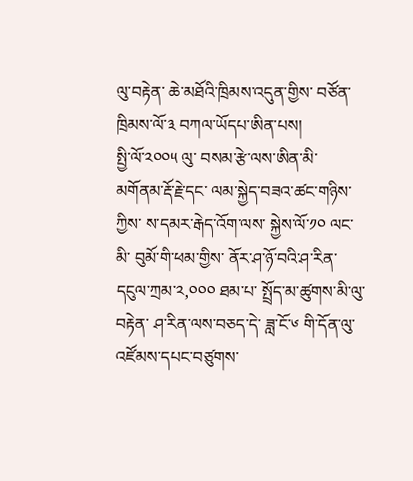ལུ་བརྟེན་ ཆེ་མཐོའི་ཁྲིམས་འདུན་གྱིས་ བཙོན་ཁྲིམས་ལོ་༣ བཀལ་ཡོདཔ་ཨིན་པས།
སྤྱི་ལོ་༢༠༠༥ ལུ་ བསམ་རྩེ་ལས་ཨིན་མི་ མགོནམ་རྡོ་རྗེ་དང་ ལམ་སྐྱེད་བཟའ་ཚང་གཉིས་ཀྱིས་ ས་དམར་རྒེད་འོག་ལས་ སྐྱེས་ལོ་༡༠ ལང་མི་ བུམོ་གི་ཕམ་གྱིས་ ནོར་ཤ་ཉོ་བའི་ཤ་རིན་ དངུལ་ཀྲམ་༢,༠༠༠ ཐམ་པ་ སྤྲོད་མ་ཚུགས་མི་ལུ་བརྟེན་ ཤ་རིན་ལས་བཅད་དེ་ ཟླ་ངོ་༦ གི་དོན་ལུ་ འཛོམས་དཔང་བཙུགས་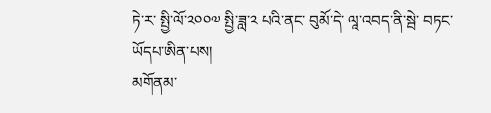ཏེ་ར་ སྤྱི་ལོ་༢༠༠༧ སྤྱི་ཟླ་༢ པའི་ནང་ བུམོ་དེ་ ལཱ་འབད་ནི་སྦེ་ བཏང་ཡོདཔ་ཨིན་པས།
མགོནམ་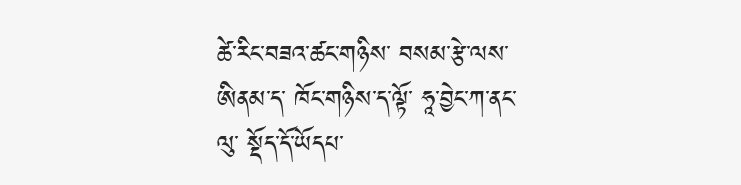ཚེ་རིང་བཟའ་ཚང་གཉིས་ བསམ་རྩེ་ལས་ཨིནམ་ད་ ཁོང་གཉིས་ད་ལྟོ་ ཧཱ་བྱེང་ཀ་ནང་ལུ་ སྡོད་དོ་ཡོདཔ་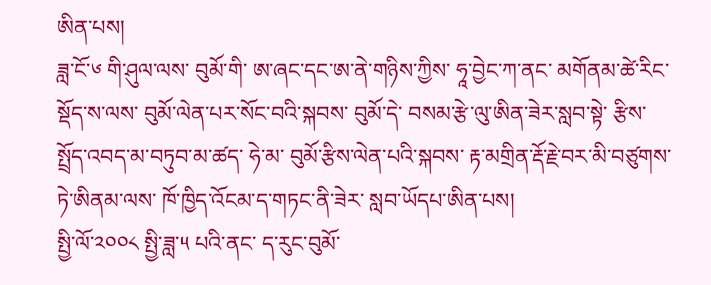ཨིན་པས།
ཟླ་ངོ་༦ གི་ཤུལ་ལས་ བུམོ་གི་ ཨ་ཞང་དང་ཨ་ནེ་གཉིས་ཀྱིས་ ཧཱ་བྱེང་ཀ་ནང་ མགོནམ་ཚེ་རིང་སྡོད་ས་ལས་ བུམོ་ལེན་པར་སོང་བའི་སྐབས་ བུམོ་དེ་ བསམ་རྩེ་ལུ་ཨིན་ཟེར་སླབ་སྟེ་ རྩིས་སྤྲོད་འབད་མ་བཏུབ་མ་ཚད་ ཧེ་མ་ བུམོ་རྩིས་ལེན་པའི་སྐབས་ རྟ་མགྲིན་རྡོ་རྗེ་བར་མི་བཙུགས་ཏེ་ཨིནམ་ལས་ ཁོ་ཁྱིད་འོངམ་ད་གཏང་ནི་ཟེར་ སླབ་ཡོདཔ་ཨིན་པས།
སྤྱི་ལོ་༢༠༠༨ སྤྱི་ཟླ་༥ པའི་ནང་ ད་རུང་བུམོ་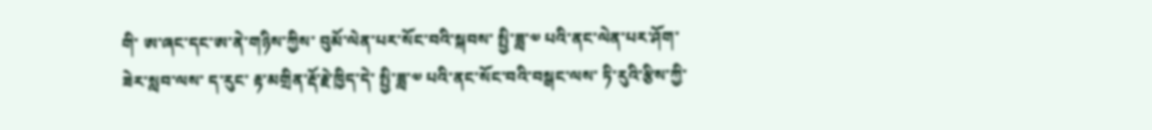གི་ ཨ་ཞང་དང་ཨ་ནེ་གཉིས་ཀྱིས་ བུམོ་ལེན་པར་སོང་བའི་སྐབས་ སྤྱི་ཟླ་༧ པའི་ནང་ལེན་པར་ཤོག་ཟེར་སླབ་ལས་ ད་རུང་ རྟ་མགྲིན་རྡོ་རྗེ་ཁྱིད་དེ་ སྤྱི་ཟླ་༧ པའི་ནང་སོང་བའི་བསྒང་ལས་ ཏི་རུའི་རྩིས་ཀྱི་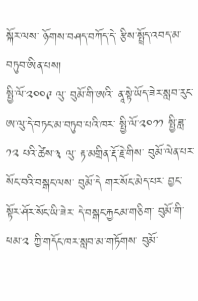སྐོར་ལས་ ཉོགས་བཤད་བཀོད་དེ་ རྩིས་སྤྲོད་འབད་མ་བཏུབ་ཨིན་པས།
སྤྱི་ལོ་༢༠༠༩ ལུ་ བུམོ་གི་ཨའི་ ནཱ་སྟེ་ཡོད་ཟེར་སླབ་རུང་ ཨ་ལུ་དེ་བཏང་མ་བཏུབ་པའི་ཁར་ སྤྱི་ལོ་༢༠༡༡ སྤྱི་ཟླ་༡༢ པའི་ཚེས་༣ ལུ་ རྟ་མགྲིན་རྡོ་རྗེ་གིས་ བུམོ་ལེན་པར་སོང་བའི་བསྒང་ལས་ བུམོ་དེ གར་སོང་མེད་པར་ བྱང་སྟོར་ཤོར་སོང་ཡི་ཟེར་ དེ་བསྒང་རྐྱངམ་གཅིག་ བུམོ་གི་ཕམ་༢ ཀྱི་གདོང་ཁར་སླབ་མ་གཏོགས་ བུམོ་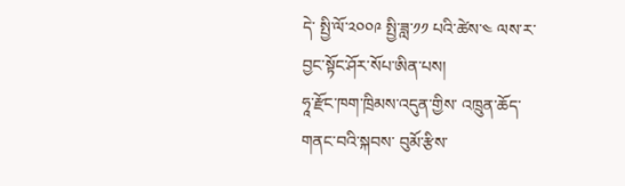དེ་ སྤྱི་ལོ་༢༠༠༩ སྤྱི་ཟླ་༡༡ པའི་ཚེས་༤ ལས་ར་ བྱང་སྟོང་ཤོར་སོཔ་ཨིན་པས།
ཧཱ་རྫོང་ཁག་ཁྲིམས་འདུན་གྱིས་ འཁྲུན་ཆོད་གནང་བའི་སྐབས་ བུམོ་རྩིས་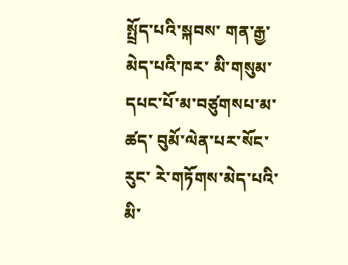སྤྲོད་པའི་སྐབས་ གན་རྒྱ་མེད་པའི་ཁར་ མི་གསུམ་དཔང་པོ་མ་བཙུགསཔ་མ་ཚད་ བུམོ་ལེན་པར་སོང་རུང་ རེ་གཏོགས་མེད་པའི་མི་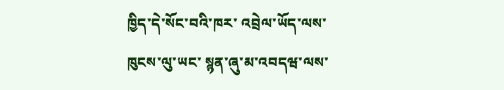ཁྱིད་དེ་སོང་བའི་ཁར་ འབྲེལ་ཡོད་ལས་ཁུངས་ལུ་ཡང་ སྙན་ཞུ་མ་འབདཝ་ལས་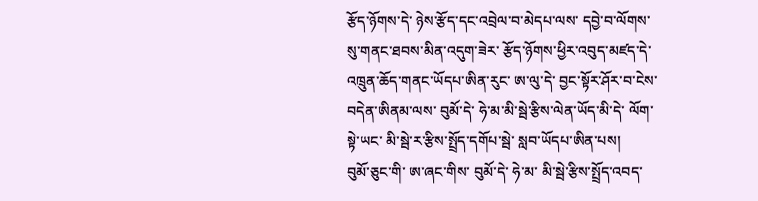རྩོད་ཉོགས་དེ་ ཉེས་རྩོད་དང་འབྲེལ་བ་མེདཔ་ལས་ དབྱེ་བ་ལོགས་སུ་གནང་ཐབས་མིན་འདུག་ཟེར་ རྩོད་ཉོགས་ཕྱིར་འབུད་མཛད་དེ་ འཁྲུན་ཆོད་གནང་ཡོདཔ་ཨིན་རུང་ ཨ་ལུ་དེ་ བྱང་སྟོར་ཤོར་བ་ངེས་བདེན་ཨིནམ་ལས་ བུམོ་དེ་ ཧེ་མ་མི་སྦེ་རྩིས་ལེན་ཡོད་མི་དེ་ ལོག་སྟེ་ཡང་ མི་སྦེ་ར་རྩིས་སྤྲོད་དགོཔ་སྦེ་ སླབ་ཡོདཔ་ཨིན་པས།
བུམོ་ཅུང་གི་ ཨ་ཞང་གིས་ བུམོ་དེ་ ཧེ་མ་ མི་སྦེ་རྩིས་སྤྲོད་འབད་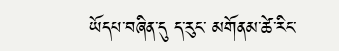ཡོདཔ་བཞིན་དུ ད་རུང་ མགོནམ་ཚེ་རིང་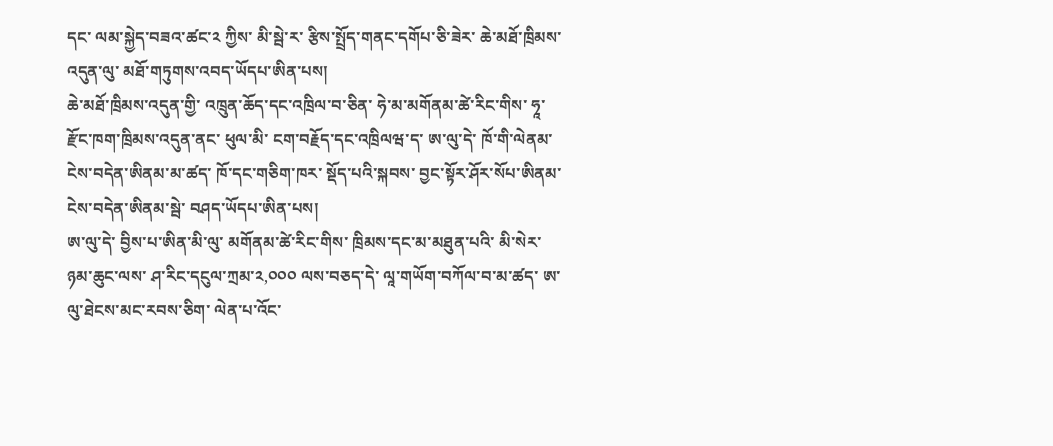དང་ ལམ་སྐྱེད་བཟའ་ཚང་༢ ཀྱིས་ མི་སྦེ་ར་ རྩིས་སྤྲོད་གནང་དགོཔ་ཅི་ཟེར་ ཆེ་མཐོ་ཁྲིམས་འདུན་ལུ་ མཐོ་གཏུགས་འབད་ཡོདཔ་ཨིན་པས།
ཆེ་མཐོ་ཁྲིམས་འདུན་གྱི་ འཁྲུན་ཆོད་དང་འཁྲིལ་བ་ཅིན་ ཧེ་མ་མགོནམ་ཚེ་རིང་གིས་ ཧཱ་རྫོང་ཁག་ཁྲིམས་འདུན་ནང་ ཕུལ་མི་ ངག་བརྗོད་དང་འཁྲིལཝ་ད་ ཨ་ལུ་དེ་ ཁོ་གི་ལེནམ་ངེས་བདེན་ཨིནམ་མ་ཚད་ ཁོ་དང་གཅིག་ཁར་ སྡོད་པའི་སྐབས་ བྱང་སྟོར་ཤོར་སོཔ་ཨིནམ་ ངེས་བདེན་ཨིནམ་སྦེ་ བཤད་ཡོདཔ་ཨིན་པས།
ཨ་ལུ་དེ་ བྱིས་པ་ཨིན་མི་ལུ་ མགོནམ་ཚེ་རིང་གིས་ ཁྲིམས་དང་མ་མཐུན་པའི་ མི་སེར་ཉམ་ཆུང་ལས་ ཤ་རིང་དངུལ་ཀྲམ་༢,༠༠༠ ལས་བཅད་དེ་ ལཱ་གཡོག་བཀོལ་བ་མ་ཚད་ ཨ་ལུ་ཐེངས་མང་རབས་ཅིག་ ལེན་པ་འོང་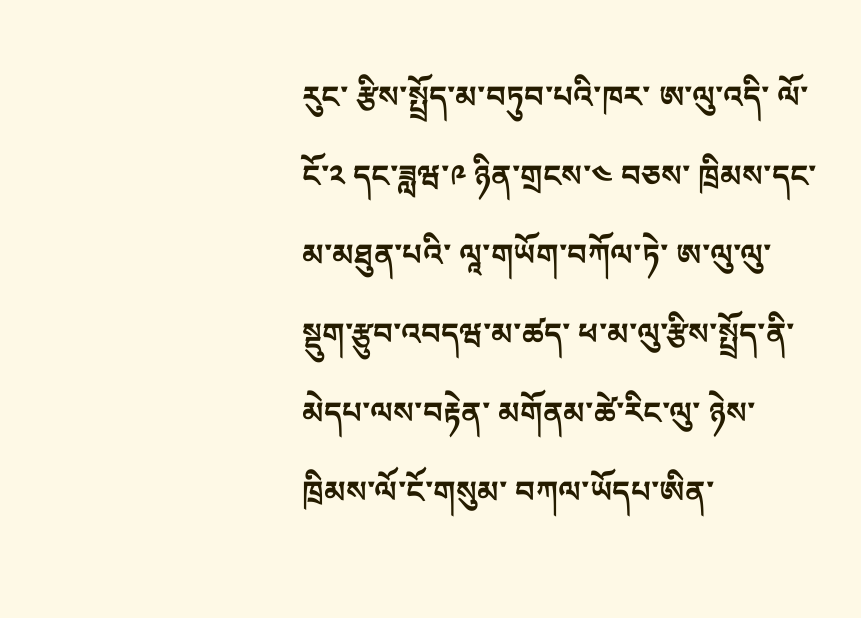རུང་ རྩིས་སྤྲོད་མ་བཏུབ་པའི་ཁར་ ཨ་ལུ་འདི་ ལོ་ངོ་༢ དང་ཟླཝ་༩ ཉིན་གྲངས་༤ བཅས་ ཁྲིམས་དང་མ་མཐུན་པའི་ ལཱ་གཡོག་བཀོལ་ཏེ་ ཨ་ལུ་ལུ་སྡུག་རྩུབ་འབདཝ་མ་ཚད་ ཕ་མ་ལུ་རྩིས་སྤྲོད་ནི་མེདཔ་ལས་བརྟེན་ མགོནམ་ཚེ་རིང་ལུ་ ཉེས་ཁྲིམས་ལོ་ངོ་གསུམ་ བཀལ་ཡོདཔ་ཨིན་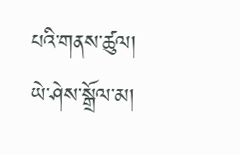པའི་གནས་ཚུལ།
ཡེ་ཤེས་སྒྲོལ་མ།